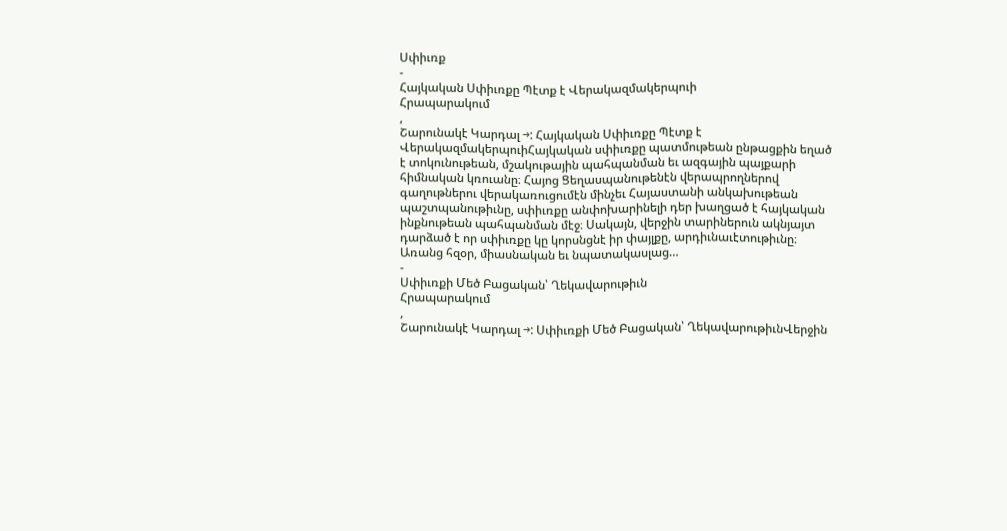Սփիւռք
-
Հայկական Սփիւռքը Պէտք է Վերակազմակերպուի
Հրապարակում
,
Շարունակէ Կարդալ →: Հայկական Սփիւռքը Պէտք է ՎերակազմակերպուիՀայկական սփիւռքը պատմութեան ընթացքին եղած է տոկունութեան, մշակութային պահպանման եւ ազգային պայքարի հիմնական կռուանը։ Հայոց Ցեղասպանութենէն վերապրողներով գաղութներու վերակառուցումէն մինչեւ Հայաստանի անկախութեան պաշտպանութիւնը, սփիւռքը անփոխարինելի դեր խաղցած է հայկական ինքնութեան պահպանման մէջ։ Սակայն, վերջին տարիներուն ակնյայտ դարձած է որ սփիւռքը կը կորսնցնէ իր փայլքը, արդիւնաւէտութիւնը։ Առանց հզօր, միասնական եւ նպատակասլաց…
-
Սփիւռքի Մեծ Բացական՝ Ղեկավարութիւն
Հրապարակում
,
Շարունակէ Կարդալ →: Սփիւռքի Մեծ Բացական՝ ՂեկավարութիւնՎերջին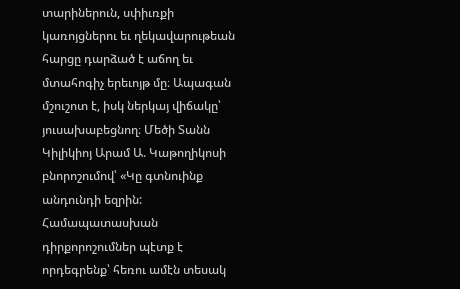տարիներուն, սփիւռքի կառոյցներու եւ ղեկավարութեան հարցը դարձած է աճող եւ մտահոգիչ երեւոյթ մը։ Ապագան մշուշոտ է, իսկ ներկայ վիճակը՝ յուսախաբեցնող։ Մեծի Տանն Կիլիկիոյ Արամ Ա. Կաթողիկոսի բնորոշումով՝ «Կը գտնուինք անդունդի եզրին: Համապատասխան դիրքորոշումներ պէտք է որդեգրենք՝ հեռու ամէն տեսակ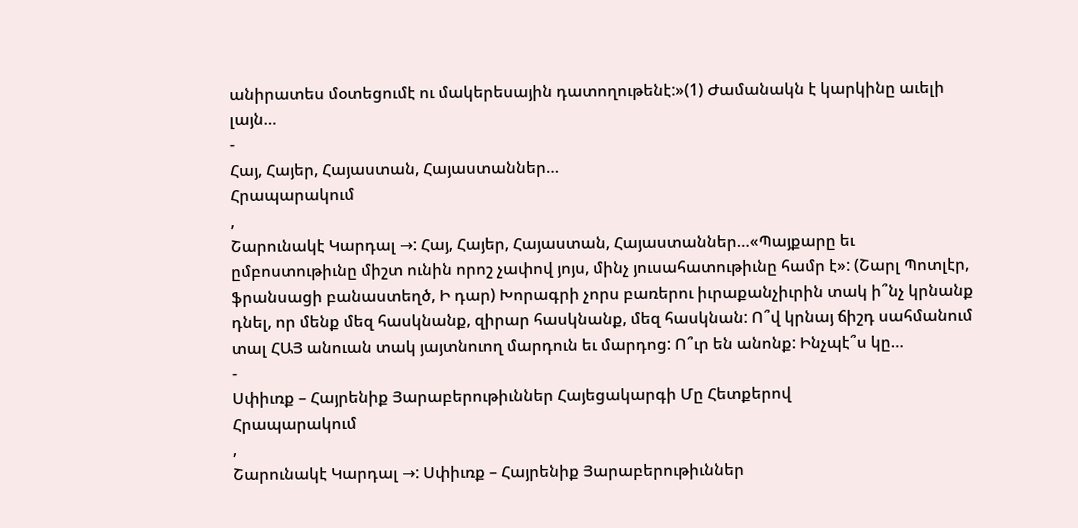անիրատես մօտեցումէ ու մակերեսային դատողութենէ:»(1) Ժամանակն է կարկինը աւելի լայն…
-
Հայ, Հայեր, Հայաստան, Հայաստաններ…
Հրապարակում
,
Շարունակէ Կարդալ →: Հայ, Հայեր, Հայաստան, Հայաստաններ…«Պայքարը եւ ըմբոստութիւնը միշտ ունին որոշ չափով յոյս, մինչ յուսահատութիւնը համր է»: (Շարլ Պոտլէր, ֆրանսացի բանաստեղծ, Ի դար) Խորագրի չորս բառերու իւրաքանչիւրին տակ ի՞նչ կրնանք դնել, որ մենք մեզ հասկնանք, զիրար հասկնանք, մեզ հասկնան: Ո՞վ կրնայ ճիշդ սահմանում տալ ՀԱՅ անուան տակ յայտնուող մարդուն եւ մարդոց: Ո՞ւր են անոնք: Ինչպէ՞ս կը…
-
Սփիւռք – Հայրենիք Յարաբերութիւններ Հայեցակարգի Մը Հետքերով
Հրապարակում
,
Շարունակէ Կարդալ →: Սփիւռք – Հայրենիք Յարաբերութիւններ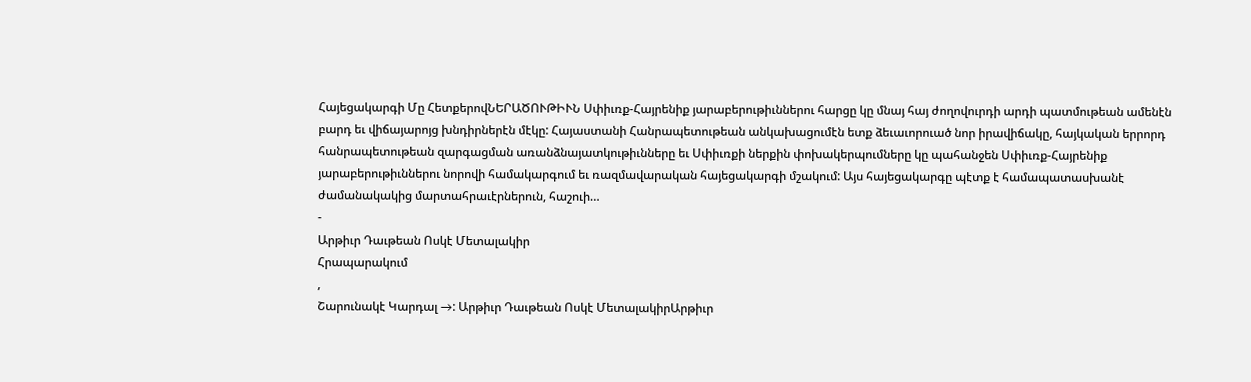Հայեցակարգի Մը ՀետքերովՆԵՐԱԾՈՒԹԻՒՆ Սփիւռք-Հայրենիք յարաբերութիւններու հարցը կը մնայ հայ ժողովուրդի արդի պատմութեան ամենէն բարդ եւ վիճայարոյց խնդիրներէն մէկը: Հայաստանի Հանրապետութեան անկախացումէն ետք ձեւաւորուած նոր իրավիճակը, հայկական երրորդ հանրապետութեան զարգացման առանձնայատկութիւնները եւ Սփիւռքի ներքին փոխակերպումները կը պահանջեն Սփիւռք-Հայրենիք յարաբերութիւններու նորովի համակարգում եւ ռազմավարական հայեցակարգի մշակում: Այս հայեցակարգը պէտք է համապատասխանէ ժամանակակից մարտահրաւէրներուն, հաշուի…
-
Արթիւր Դաւթեան Ոսկէ Մետալակիր
Հրապարակում
,
Շարունակէ Կարդալ →: Արթիւր Դաւթեան Ոսկէ ՄետալակիրԱրթիւր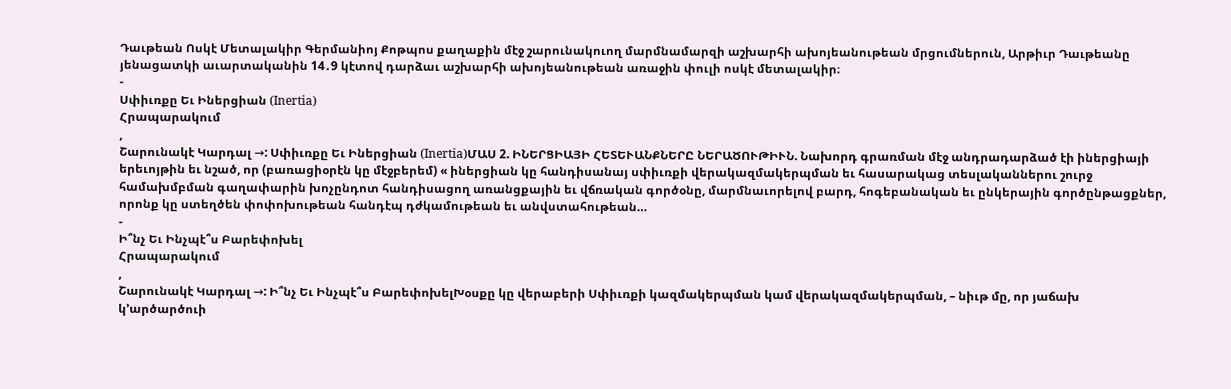Դաւթեան Ոսկէ Մետալակիր Գերմանիոյ Քոթպոս քաղաքին մէջ շարունակուող մարմնամարզի աշխարհի ախոյեանութեան մրցումներուն, Արթիւր Դաւթեանը յենացատկի աւարտականին 14․9 կէտով դարձաւ աշխարհի ախոյեանութեան առաջին փուլի ոսկէ մետալակիր։
-
Սփիւռքը Եւ Իներցիան (Inertia)
Հրապարակում
,
Շարունակէ Կարդալ →: Սփիւռքը Եւ Իներցիան (Inertia)ՄԱՍ 2. ԻՆԵՐՑԻԱՅԻ ՀԵՏԵՒԱՆՔՆԵՐԸ ՆԵՐԱԾՈՒԹԻՒՆ. Նախորդ գրառման մէջ անդրադարձած էի իներցիայի երեւոյթին եւ նշած, որ (բառացիօրէն կը մէջբերեմ) « իներցիան կը հանդիսանայ սփիւռքի վերակազմակերպման եւ հասարակաց տեսլականներու շուրջ համախմբման գաղափարին խոչընդոտ հանդիսացող առանցքային եւ վճռական գործօնը, մարմնաւորելով բարդ, հոգեբանական եւ ընկերային գործընթացքներ, որոնք կը ստեղծեն փոփոխութեան հանդէպ դժկամութեան եւ անվստահութեան…
-
Ի՞նչ Եւ Ինչպէ՞ս Բարեփոխել
Հրապարակում
,
Շարունակէ Կարդալ →: Ի՞նչ Եւ Ինչպէ՞ս ԲարեփոխելԽօսքը կը վերաբերի Սփիւռքի կազմակերպման կամ վերակազմակերպման, – նիւթ մը, որ յաճախ կ՚արծարծուի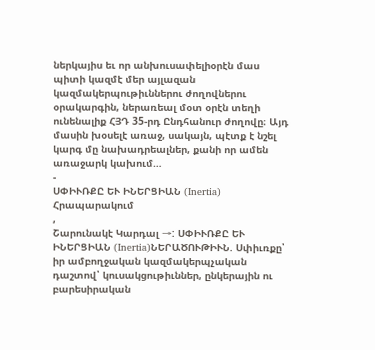ներկայիս եւ որ անխուսափելիօրէն մաս պիտի կազմէ մեր այլազան կազմակերպութիւններու ժողովներու օրակարգին, ներառեալ մօտ օրէն տեղի ունենալիք ՀՅԴ 35-րդ Ընդհանուր ժողովը։ Այդ մասին խօսելէ առաջ, սակայն, պէտք է նշել կարգ մը նախադրեալներ, քանի որ ամեն առաջարկ կախում…
-
ՍՓԻՒՌՔԸ ԵՒ ԻՆԵՐՑԻԱՆ (Inertia)
Հրապարակում
,
Շարունակէ Կարդալ →: ՍՓԻՒՌՔԸ ԵՒ ԻՆԵՐՑԻԱՆ (Inertia)ՆԵՐԱԾՈՒԹԻՒՆ. Սփիւռքը՝ իր ամբողջական կազմակերպչական դաշտով՝ կուսակցութիւններ, ընկերային ու բարեսիրական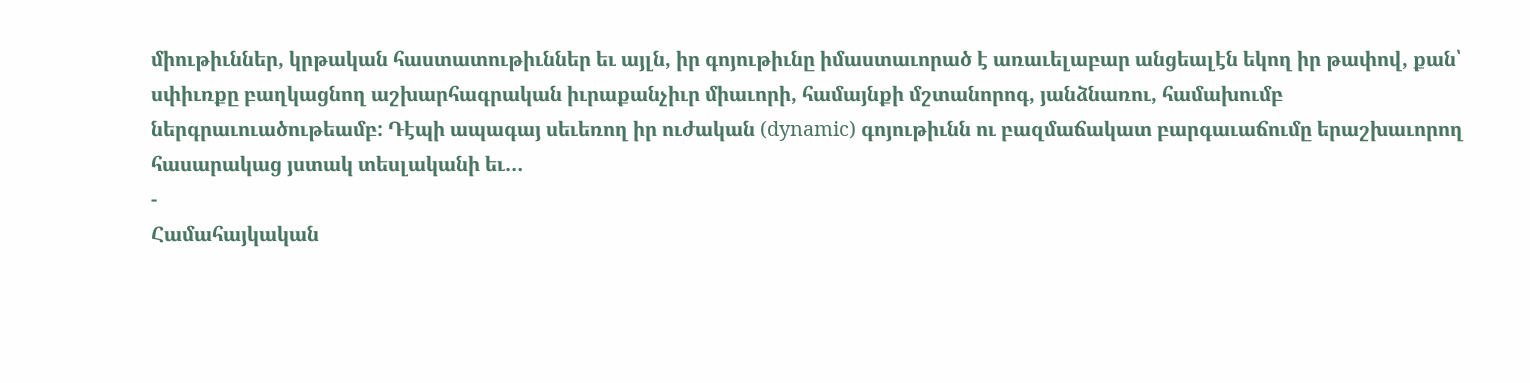միութիւններ, կրթական հաստատութիւններ եւ այլն, իր գոյութիւնը իմաստաւորած է առաւելաբար անցեալէն եկող իր թափով, քան՝ սփիւռքը բաղկացնող աշխարհագրական իւրաքանչիւր միաւորի, համայնքի մշտանորոգ, յանձնառու, համախումբ ներգրաւուածութեամբ: Դէպի ապագայ սեւեռող իր ուժական (dynamic) գոյութիւնն ու բազմաճակատ բարգաւաճումը երաշխաւորող հասարակաց յստակ տեսլականի եւ…
-
Համահայկական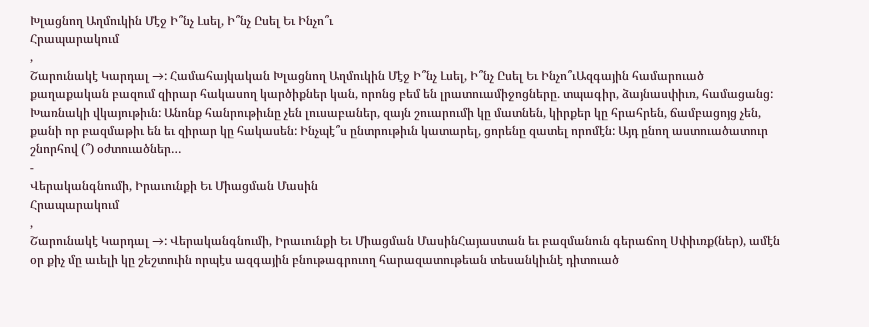Խլացնող Աղմուկին Մէջ Ի՞նչ Լսել, Ի՞նչ Ըսել Եւ Ինչո՞ւ
Հրապարակում
,
Շարունակէ Կարդալ →: Համահայկական Խլացնող Աղմուկին Մէջ Ի՞նչ Լսել, Ի՞նչ Ըսել Եւ Ինչո՞ւԱզգային համարուած քաղաքական բազում զիրար հակասող կարծիքներ կան, որոնց բեմ են լրատուամիջոցները. տպագիր, ձայնասփիւռ, համացանց: Խառնակի վկայութիւն: Անոնք հանրութիւնը չեն լուսաբաներ, զայն շուարումի կը մատնեն, կիրքեր կը հրահրեն, ճամբացոյց չեն, քանի որ բազմաթիւ են եւ զիրար կը հակասեն: Ինչպէ՞ս ընտրութիւն կատարել, ցորենը զատել որոմէն: Այդ ընող աստուածատուր շնորհով (՞) օժտուածներ…
-
Վերականգնումի, Իրաւունքի Եւ Միացման Մասին
Հրապարակում
,
Շարունակէ Կարդալ →: Վերականգնումի, Իրաւունքի Եւ Միացման ՄասինՀայաստան եւ բազմանուն գերաճող Սփիւռք(ներ), ամէն օր քիչ մը աւելի կը շեշտուին որպէս ազգային բնութագրուող հարազատութեան տեսանկիւնէ դիտուած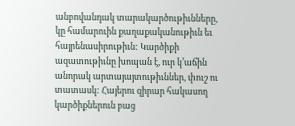անբովանդակ տարակարծութիւնները, կը համարուին քաղաքականութիւն եւ հայրենասիրութիւն: Կարծիքի ազատութիւնը խոպան է, ուր կ’աճին անորակ արտայայտութիւններ, փուշ ու տատասկ: Հայերու զիրար հակասող կարծիքներուն բաց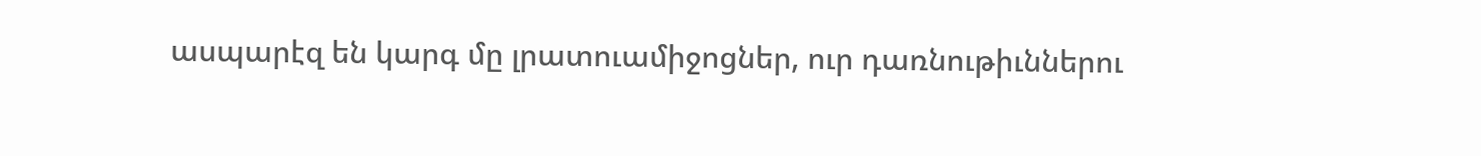ասպարէզ են կարգ մը լրատուամիջոցներ, ուր դառնութիւններու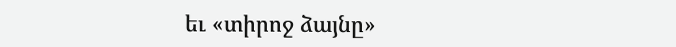եւ «տիրոջ ձայնը»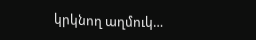կրկնող աղմուկ…